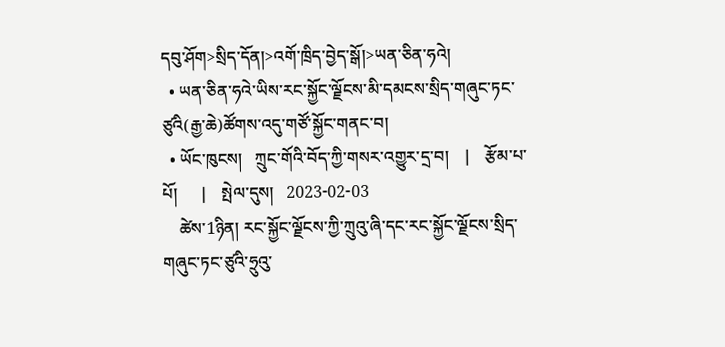དབུ་ཤོག>སྲིད་དོན།>འགོ་ཁྲིད་བྱེད་སྒོ།>ཡན་ཅིན་ཧའེ།
  • ཡན་ཅིན་ཧའེ་ཡིས་རང་སྐྱོང་ལྗོངས་མི་དམངས་སྲིད་གཞུང་ཏང་ཙུའི(རྒྱ་ཆེ)ཚོགས་འདུ་གཙོ་སྐྱོང་གནང་བ།
  • ཡོང་ཁུངས།   ཀྲུང་གོའི་བོད་ཀྱི་གསར་འགྱུར་དྲ་བ།    |    རྩོམ་པ་པོ།      |    སྤེལ་དུས།   2023-02-03
    ཚེས་1ཉིན། རང་སྐྱོང་ལྗོངས་ཀྱི་ཀྲུའུ་ཞི་དང་རང་སྐྱོང་ལྗོངས་སྲིད་གཞུང་ཏང་ཙུའི་ཧྲུའུ་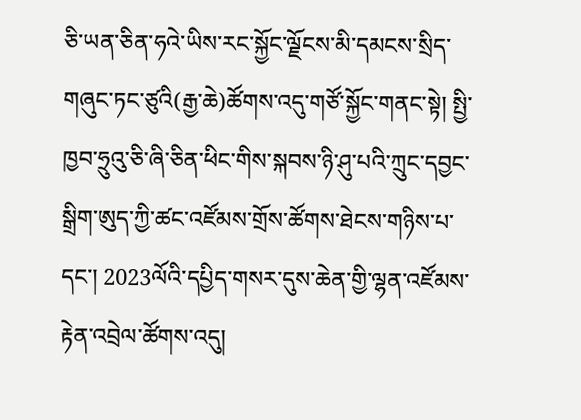ཅི་ཡན་ཅིན་ཧའེ་ཡིས་རང་སྐྱོང་ལྗོངས་མི་དམངས་སྲིད་གཞུང་ཏང་ཙུའི(རྒྱ་ཆེ)ཚོགས་འདུ་གཙོ་སྐྱོང་གནང་སྟེ། སྤྱི་ཁྱབ་ཧྲུའུ་ཅི་ཞི་ཅིན་ཕིང་གིས་སྐབས་ཉི་ཤུ་པའི་ཀྲུང་དབྱང་སྒྲིག་ཨུད་ཀྱི་ཚང་འཛོམས་གྲོས་ཚོགས་ཐེངས་གཉིས་པ་དང་། 2023ལོའི་དཔྱིད་གསར་དུས་ཆེན་གྱི་ལྷན་འཛོམས་རྟེན་འབྲེལ་ཚོགས་འདུ།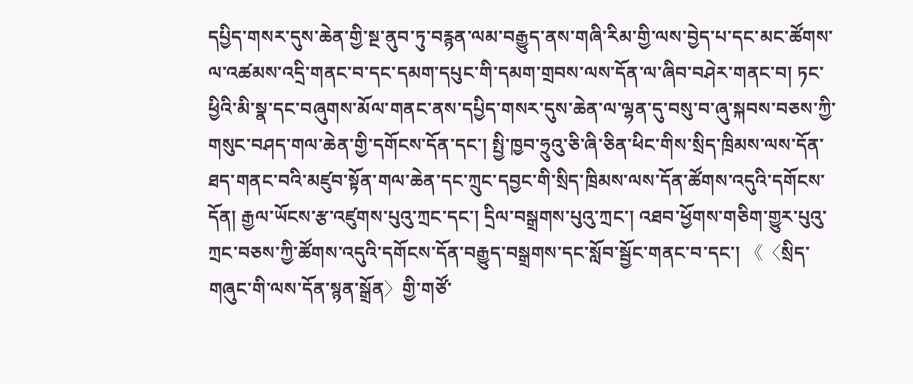དཔྱིད་གསར་དུས་ཆེན་གྱི་སྔ་ནུབ་ཏུ་བརྙན་ལམ་བརྒྱུད་ནས་གཞི་རིམ་གྱི་ལས་བྱེད་པ་དང་མང་ཚོགས་ལ་འཚམས་འདྲི་གནང་བ་དང་དམག་དཔུང་གི་དམག་གྲབས་ལས་དོན་ལ་ཞིབ་བཤེར་གནང་བ། ཏང་ཕྱིའི་མི་སྣ་དང་བཞུགས་མོལ་གནང་ནས་དཔྱིད་གསར་དུས་ཆེན་ལ་ལྷན་དུ་བསུ་བ་ཞུ་སྐབས་བཅས་ཀྱི་གསུང་བཤད་གལ་ཆེན་གྱི་དགོངས་དོན་དང་། སྤྱི་ཁྱབ་ཧྲུའུ་ཅི་ཞི་ཅིན་ཕིང་གིས་སྲིད་ཁྲིམས་ལས་དོན་ཐད་གནང་བའི་མཛུབ་སྟོན་གལ་ཆེན་དང་ཀྲུང་དབྱང་གི་སྲིད་ཁྲིམས་ལས་དོན་ཚོགས་འདུའི་དགོངས་དོན། རྒྱལ་ཡོངས་རྩ་འཛུགས་པུའུ་ཀྲང་དང་། དྲིལ་བསྒྲགས་པུའུ་ཀྲང་། འཐབ་ཕྱོགས་གཅིག་གྱུར་པུའུ་ཀྲང་བཅས་ཀྱི་ཚོགས་འདུའི་དགོངས་དོན་བརྒྱུད་བསྒྲགས་དང་སློབ་སྦྱོང་གནང་བ་དང་། 《〈སྲིད་གཞུང་གི་ལས་དོན་སྙན་སྒྲོན〉གྱི་གཙོ་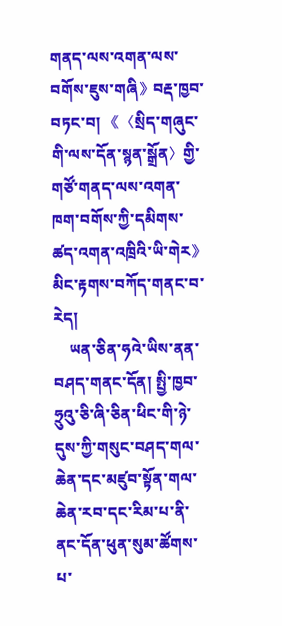གནད་ལས་འགན་ལས་བགོས་ཇུས་གཞི》བརྡ་ཁྱབ་བཏང་བ། 《〈སྲིད་གཞུང་གི་ལས་དོན་སྙན་སྒྲོན〉གྱི་གཙོ་གནད་ལས་འགན་ཁག་བགོས་ཀྱི་དམིགས་ཚད་འགན་འཁྲིའི་ཡི་གེར》མིང་རྟགས་བཀོད་གནང་བ་རེད།
    ཡན་ཅིན་ཧའེ་ཡིས་ནན་བཤད་གནང་དོན། སྤྱི་ཁྱབ་ཧྲུའུ་ཅི་ཞི་ཅིན་ཕིང་གི་ཉེ་དུས་ཀྱི་གསུང་བཤད་གལ་ཆེན་དང་མཛུབ་སྟོན་གལ་ཆེན་རབ་དང་རིམ་པ་ནི་ནང་དོན་ཕུན་སུམ་ཚོགས་པ་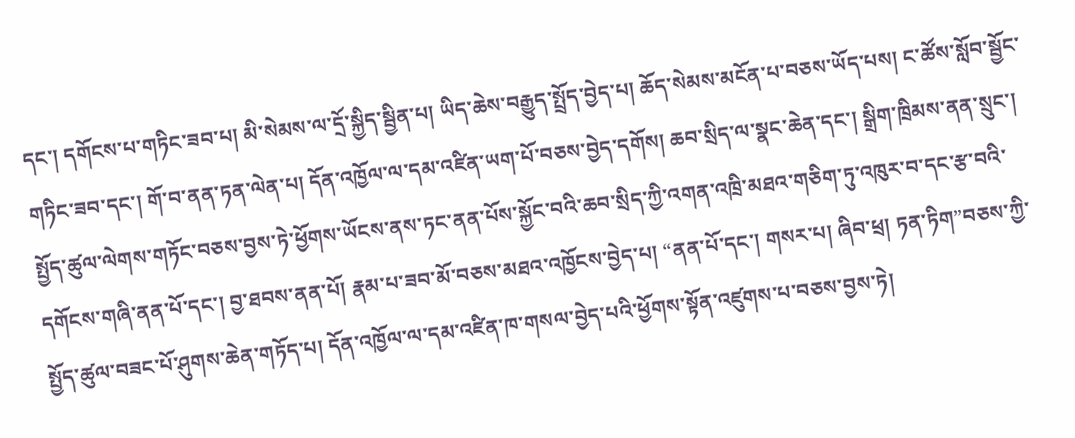དང་། དགོངས་པ་གཏིང་ཟབ་པ། མི་སེམས་ལ་དྲོ་སྐྱིད་སྦྱིན་པ། ཡིད་ཆེས་བརྒྱུད་སྤྲོད་བྱེད་པ། ཆོད་སེམས་མངོན་པ་བཅས་ཡོད་པས། ང་ཚོས་སློབ་སྦྱོང་གཏིང་ཟབ་དང་། གོ་བ་ནན་ཏན་ལེན་པ། དོན་འཁྱོལ་ལ་དམ་འཛིན་ཡག་པོ་བཅས་བྱེད་དགོས། ཆབ་སྲིད་ལ་སྣང་ཆེན་དང་། སྒྲིག་ཁྲིམས་ནན་སྲུང་། སྤྱོད་ཚུལ་ལེགས་གཏོང་བཅས་བྱས་ཏེ་ཕྱོགས་ཡོངས་ནས་ཏང་ནན་པོས་སྐྱོང་བའི་ཆབ་སྲིད་ཀྱི་འགན་འཁྲི་མཐའ་གཅིག་ཏུ་འཁུར་བ་དང་རྩ་བའི་དགོངས་གཞི་ནན་པོ་དང་། བྱ་ཐབས་ནན་པོ། རྣམ་པ་ཟབ་མོ་བཅས་མཐའ་འཁྱོངས་བྱེད་པ། “ནན་པོ་དང་། གསར་པ། ཞིབ་ཕྲ། ཏན་ཏིག”བཅས་ཀྱི་སྤྱོད་ཚུལ་བཟང་པོ་ཤུགས་ཆེན་གཏོད་པ། དོན་འཁྱོལ་ལ་དམ་འཛིན་ཁ་གསལ་བྱེད་པའི་ཕྱོགས་སྟོན་འཛུགས་པ་བཅས་བྱས་ཏེ།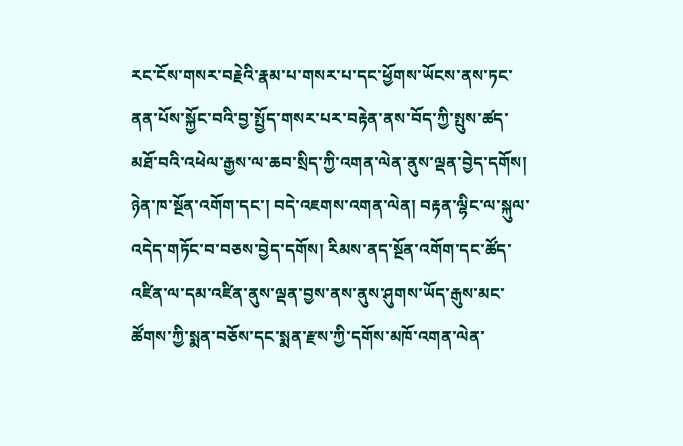རང་ངོས་གསར་བརྗེའི་རྣམ་པ་གསར་པ་དང་ཕྱོགས་ཡོངས་ནས་ཏང་ནན་པོས་སྐྱོང་བའི་བྱ་སྤྱོད་གསར་པར་བརྟེན་ནས་བོད་ཀྱི་སྤུས་ཚད་མཐོ་བའི་འཕེལ་རྒྱས་ལ་ཆབ་སྲིད་ཀྱི་འགན་ལེན་ནུས་ལྡན་བྱེད་དགོས། ཉེན་ཁ་སྔོན་འགོག་དང་། བདེ་འཇགས་འགན་ལེན། བརྟན་ལྷིང་ལ་སྐུལ་འདེད་གཏོང་བ་བཅས་བྱེད་དགོས། རིམས་ནད་སྔོན་འགོག་དང་ཚོད་འཛིན་ལ་དམ་འཛིན་ནུས་ལྡན་བྱས་ནས་ནུས་ཤུགས་ཡོད་རྒུས་མང་ཚོགས་ཀྱི་སྨན་བཅོས་དང་སྨན་རྫས་ཀྱི་དགོས་མཁོ་འགན་ལེན་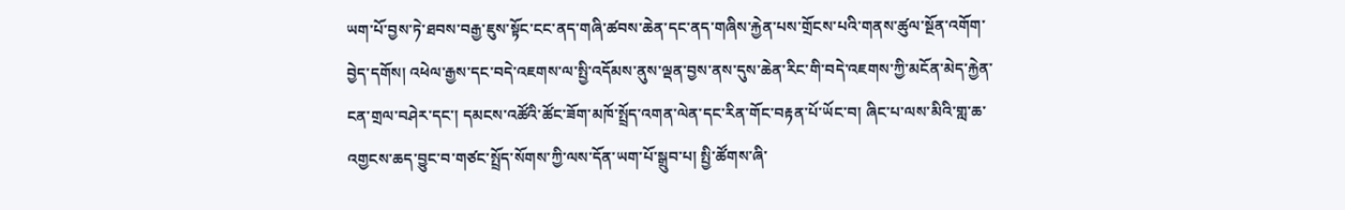ཡག་པོ་བྱས་ཏེ་ཐབས་བརྒྱ་ཇུས་སྟོང་ངང་ནད་གཞི་ཚབས་ཆེན་དང་ནད་གཞིས་རྐྱེན་པས་གྲོངས་པའི་གནས་ཚུལ་སྔོན་འགོག་བྱེད་དགོས། འཕེལ་རྒྱས་དང་བདེ་འཇགས་ལ་སྤྱི་འདོམས་ནུས་ལྡན་བྱས་ནས་དུས་ཆེན་རིང་གི་བདེ་འཇགས་ཀྱི་མངོན་མེད་རྐྱེན་ངན་གྲལ་བཤེར་དང་། དམངས་འཚོའི་ཚོང་ཟོག་མཁོ་སྤྲོད་འགན་ལེན་དང་རིན་གོང་བརྟན་པོ་ཡོང་བ། ཞིང་པ་ལས་མིའི་གླ་ཆ་འགྱངས་ཆད་བྱུང་བ་གཙང་སྤྲོད་སོགས་ཀྱི་ལས་དོན་ཡག་པོ་སྒྲུབ་པ། སྤྱི་ཚོགས་ཞི་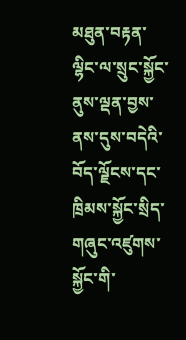མཐུན་བརྟན་ལྷིང་ལ་སྲུང་སྐྱོང་ནུས་ལྡན་བྱས་ནས་དུས་བདེའི་བོད་ལྗོངས་དང་ཁྲིམས་སྐྱོང་སྲིད་གཞུང་འཛུགས་སྐྱོང་གི་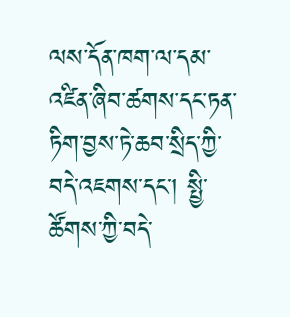ལས་དོན་ཁག་ལ་དམ་འཛིན་ཞིབ་ཚགས་དང་ཏན་ཏིག་བྱས་ཏེ་ཆབ་སྲིད་ཀྱི་བདེ་འཇགས་དང་། སྤྱི་ཚོགས་ཀྱི་བདེ་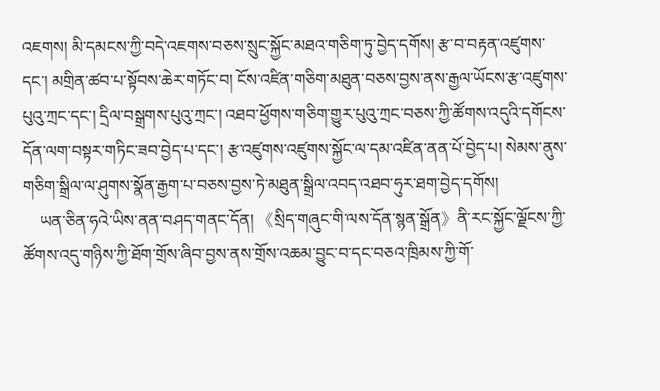འཇགས། མི་དམངས་ཀྱི་བདེ་འཇགས་བཅས་སྲུང་སྐྱོང་མཐའ་གཅིག་ཏུ་བྱེད་དགོས། རྩ་བ་བརྟན་འཛུགས་དང་། མགྲིན་ཚབ་པ་སྟོབས་ཆེར་གཏོང་བ། ངོས་འཛིན་གཅིག་མཐུན་བཅས་བྱས་ནས་རྒྱལ་ཡོངས་རྩ་འཛུགས་པུའུ་ཀྲང་དང་། དྲིལ་བསྒྲགས་པུའུ་ཀྲང་། འཐབ་ཕྱོགས་གཅིག་གྱུར་པུའུ་ཀྲང་བཅས་ཀྱི་ཚོགས་འདུའི་དགོངས་དོན་ལག་བསྟར་གཏིང་ཟབ་བྱེད་པ་དང་། རྩ་འཛུགས་འཛུགས་སྐྱོང་ལ་དམ་འཛིན་ནན་པོ་བྱེད་པ། སེམས་ནུས་གཅིག་སྒྲིལ་ལ་ཤུགས་སྣོན་རྒྱག་པ་བཅས་བྱས་ཏེ་མཐུན་སྒྲིལ་འབད་འཐབ་ཧུར་ཐག་བྱེད་དགོས།
    ཡན་ཅིན་ཧའེ་ཡིས་ནན་བཤད་གནང་དོན། 《སྲིད་གཞུང་གི་ལས་དོན་སྙན་སྒྲོན》ནི་རང་སྐྱོང་ལྗོངས་ཀྱི་ཚོགས་འདུ་གཉིས་ཀྱི་ཐོག་གྲོས་ཞིབ་བྱས་ནས་གྲོས་འཆམ་བྱུང་བ་དང་བཅའ་ཁྲིམས་ཀྱི་གོ་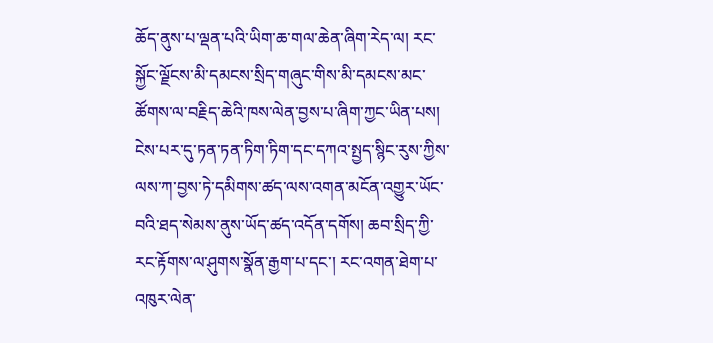ཆོད་ནུས་པ་ལྡན་པའི་ཡིག་ཆ་གལ་ཆེན་ཞིག་རེད་ལ། རང་སྐྱོང་ལྗོངས་མི་དམངས་སྲིད་གཞུང་གིས་མི་དམངས་མང་ཚོགས་ལ་བརྗིད་ཆེའི་ཁས་ལེན་བྱས་པ་ཞིག་ཀྱང་ཡིན་པས། ངེས་པར་དུ་ཏན་ཏན་ཏིག་ཏིག་དང་དཀའ་སྤྱད་སྙིང་རུས་ཀྱིས་ལས་ཀ་བྱས་ཏེ་དམིགས་ཚད་ལས་འགན་མངོན་འགྱུར་ཡོང་བའི་ཐད་སེམས་ནུས་ཡོད་ཚད་འདོན་དགོས། ཆབ་སྲིད་ཀྱི་རང་རྟོགས་ལ་ཤུགས་སྣོན་རྒྱག་པ་དང་། རང་འགན་ཐེག་པ་འཁུར་ལེན་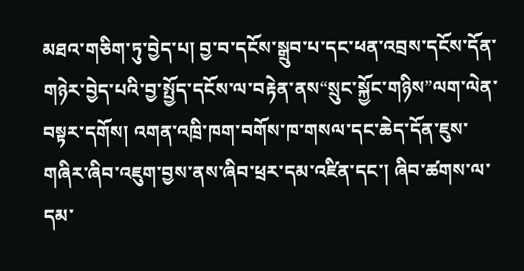མཐའ་གཅིག་ཏུ་བྱེད་པ། བྱ་བ་དངོས་སྒྲུབ་པ་དང་ཕན་འབྲས་དངོས་དོན་གཉེར་བྱེད་པའི་བྱ་སྤྱོད་དངོས་ལ་བརྟེན་ནས“སྲུང་སྐྱོང་གཉིས”ལག་ལེན་བསྟར་དགོས། འགན་འཁྲི་ཁག་བགོས་ཁ་གསལ་དང་ཆེད་དོན་ཇུས་གཞིར་ཞིབ་འཇུག་བྱས་ནས་ཞིབ་ཕྲར་དམ་འཛིན་དང་། ཞིབ་ཚགས་ལ་དམ་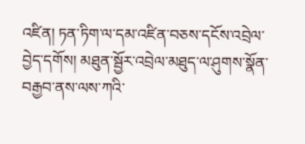འཛིན། ཏན་ཏིག་ལ་དམ་འཛིན་བཅས་དངོས་འབྲེལ་བྱེད་དགོས། མཐུན་སྦྱོར་འབྲེལ་མཐུད་ལ་ཤུགས་སྣོན་བརྒྱབ་ནས་ལས་ཀའི་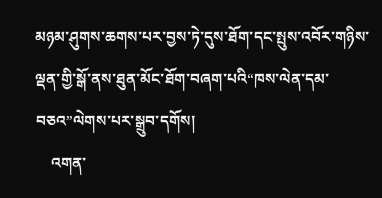མཉམ་ཤུགས་ཆགས་པར་བྱས་ཏེ་དུས་ཐོག་དང་སྤུས་འབོར་གཉིས་ལྡན་གྱི་སྒོ་ནས་ཐུན་མོང་ཐོག་བཞག་པའི“ཁས་ལེན་དམ་བཅའ”ལེགས་པར་སྒྲུབ་དགོས།
    འགན་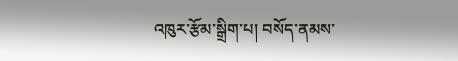འཁུར་རྩོམ་སྒྲིག་པ། བསོད་ནམས་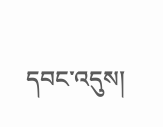དབང་འདུས།